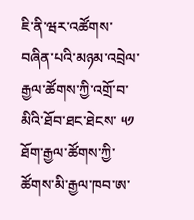ཇི་ནི་ཝར་འཚོགས་བཞིན་པའི་མཉམ་འབྲེལ་རྒྱལ་ཚོགས་ཀྱི་འགྲོ་བ་མིའི་ཐོབ་ཐང་ཐེངས་ ༥༡ ཐོག་རྒྱལ་ཚོགས་ཀྱི་ཚོགས་མི་རྒྱལ་ཁབ་ཨ་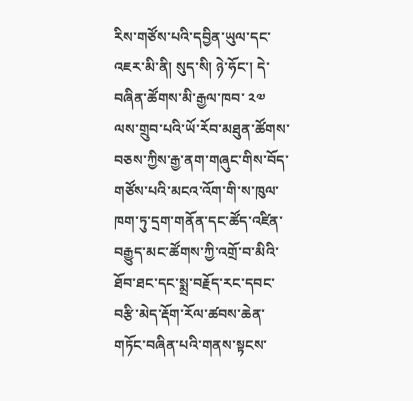རིས་གཙོས་པའི་དབྱིན་ཡུལ་དང་འཇར་མི་ནི། སུད་སི། ཉེ་ཧོང་། དེ་བཞིན་ཚོགས་མི་རྒྱལ་ཁབ་ ༢༧ ལས་གྲུབ་པའི་ཡོ་རོབ་མཐུན་ཚོགས་བཅས་ཀྱིས་རྒྱ་ནག་གཞུང་གིས་བོད་གཙོས་པའི་མངའ་འོག་གི་ས་ཁུལ་ཁག་ཏུ་དྲག་གནོན་དང་ཚོད་འཛིན་བརྒྱུད་མང་ཚོགས་ཀྱི་འགྲོ་བ་མིའི་ཐོབ་ཐང་དང་སྨྲ་བརྗོད་རང་དབང་བརྩི་མེད་རྡོག་རོལ་ཚབས་ཆེན་གཏོང་བཞིན་པའི་གནས་སྟངས་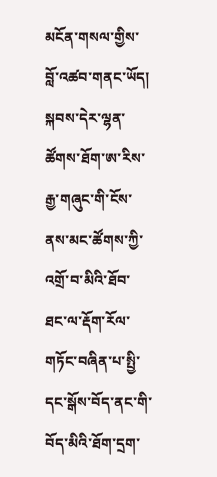མངོན་གསལ་གྱིས་བློ་འཚབ་གནང་ཡོད། སྐབས་དེར་ལྷན་ཚོགས་ཐོག་ཨ་རིས་རྒྱ་གཞུང་གི་ངོས་ནས་མང་ཚོགས་ཀྱི་འགྲོ་བ་མིའི་ཐོབ་ཐང་ལ་རྡོག་རོལ་གཏོང་བཞིན་པ་སྤྱི་དང་སྒོས་བོད་ནང་གི་བོད་མིའི་ཐོག་དྲག་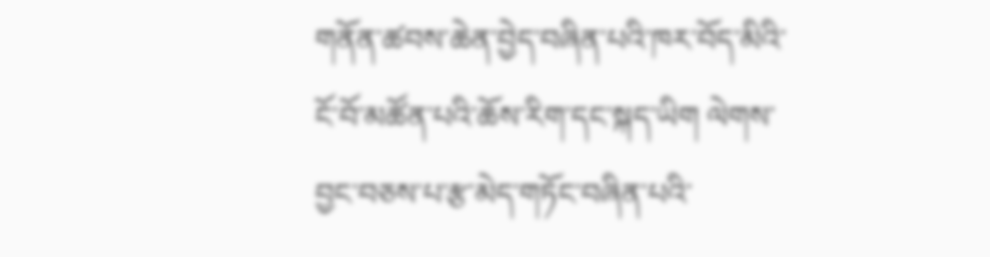གནོན་ཚབས་ཆེན་བྱེད་བཞིན་པའི་ཁར་བོད་མིའི་ངོ་བོ་མཚོན་པའི་ཆོས་རིག་དང་སྐད་ཡིག ལེགས་བྱང་བཅས་པ་རྩ་མེད་གཏོང་བཞིན་པའི་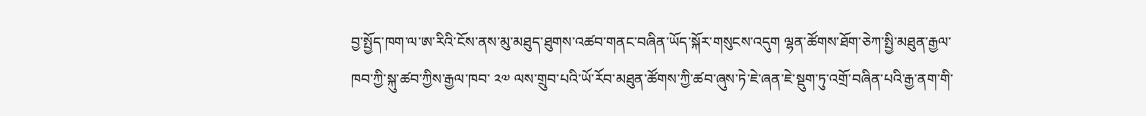བྱ་སྤྱོད་ཁག་ལ་ཨ་རིའི་ངོས་ནས་མུ་མཐུད་ཐུགས་འཚབ་གནང་བཞིན་ཡོད་སྐོར་གསུངས་འདུག ལྷན་ཚོགས་ཐོག་ཅེཀ་སྤྱི་མཐུན་རྒྱལ་ཁབ་ཀྱི་སྐུ་ཚབ་ཀྱིས་རྒྱལ་ཁབ་ ༢༧ ལས་གྲུབ་པའི་ཡོ་རོབ་མཐུན་ཚོགས་ཀྱི་ཚབ་ཞུས་ཏེ་ཇེ་ཞན་ཇེ་སྡུག་ཏུ་འགྲོ་བཞིན་པའི་རྒྱ་ནག་གི་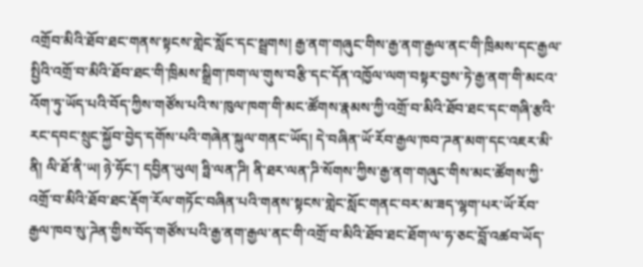འགྲོབ་མིའི་ཐོབ་ཐང་གནས་སྟངས་གླེང་སློང་དང་སྦྲགས། རྒྱ་ནག་གཞུང་གིས་རྒྱ་ནག་རྒྱལ་ནང་གི་ཁྲིམས་དང་རྒྱལ་སྤྱིའི་འགྲོ་བ་མིའི་ཐོབ་ཐང་གི་ཁྲིམས་སྒྲིག་ཁག་ལ་གུས་བརྩི་དང་དོན་འཁྱོལ་ལག་བསྟར་བྱས་ཏེ་རྒྱ་ནག་གི་མངའ་འོག་ཏུ་ཡོད་པའི་བོད་ཀྱིས་གཙོས་པའི་ས་ཁུལ་ཁག་གི་མང་ཚོགས་རྣམས་ཀྱི་འགྲོ་བ་མིའི་ཐོབ་ཐང་དང་གཞི་རྩའི་རང་དབང་སྲུང་སྐྱོབ་བྱེད་དགོས་པའི་གཞེན་སྐུལ་གནང་ཡོད། དེ་བཞིན་ཡོ་རོབ་རྒྱལ་ཁབ་ཌན་མག་དང་འཇར་མི་ནི། ལི་ཐོ་ནི་ཡ། ཉེ་ཧོང་། དབྱིན་ཡུལ། ཧྥི་ལན་ཌི། ནི་ཐར་ལན་ཌི་སོགས་ཀྱིས་རྒྱ་ནག་གཞུང་གིས་མང་ཚོགས་ཀྱི་འགྲོ་བ་མིའི་ཐོབ་ཐང་རྡོག་རོལ་གཏོང་བཞིན་པའི་གནས་སྟངས་གླེང་སློང་གནང་བར་མ་ཟད་ལྷག་པར་ཡོ་རོབ་རྒྱལ་ཁབ་སུ་ཌེན་གྱིས་བོད་གཙོས་པའི་རྒྱ་ནག་རྒྱལ་ནང་གི་འགྲོ་བ་མིའི་ཐོབ་ཐང་ཐོག་ལ་ཧ་ཅང་བློ་འཚབ་ཡོད་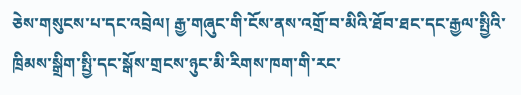ཅེས་གསུངས་པ་དང་འབྲེལ། རྒྱ་གཞུང་གི་ངོས་ནས་འགྲོ་བ་མིའི་ཐོབ་ཐང་དང་རྒྱལ་སྤྱིའི་ཁྲིམས་སྒྲིག་སྤྱི་དང་སྒོས་གྲངས་ཉུང་མི་རིགས་ཁག་གི་རང་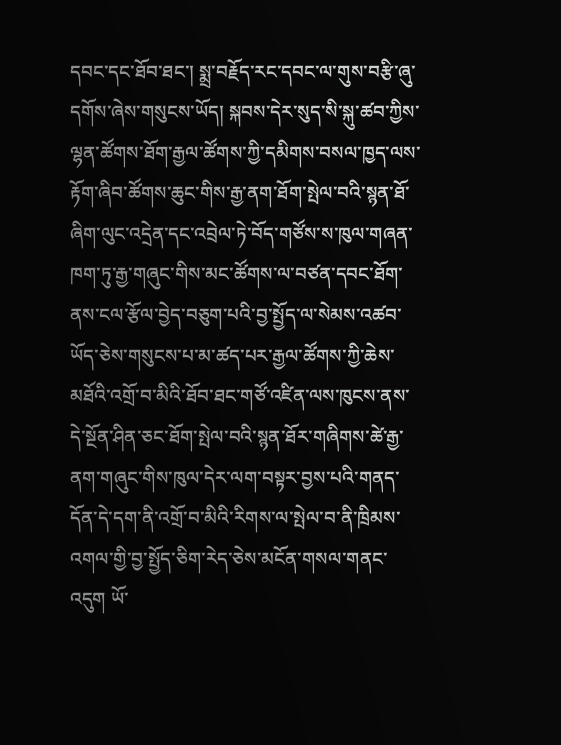དབང་དང་ཐོབ་ཐང་། སྨྲ་བརྗོད་རང་དབང་ལ་གུས་བརྩི་ཞུ་དགོས་ཞེས་གསུངས་ཡོད། སྐབས་དེར་སུད་སི་སྐུ་ཚབ་ཀྱིས་ལྷན་ཚོགས་ཐོག་རྒྱལ་ཚོགས་ཀྱི་དམིགས་བསལ་ཁྱད་ལས་རྟོག་ཞིབ་ཚོགས་ཆུང་གིས་རྒྱ་ནག་ཐོག་སྤེལ་བའི་སྙན་ཐོ་ཞིག་ལུང་འདྲེན་དང་འབྲེལ་ཏེ་བོད་གཙོས་ས་ཁུལ་གཞན་ཁག་ཏུ་རྒྱ་གཞུང་གིས་མང་ཚོགས་ལ་བཙན་དབང་ཐོག་ནས་ངལ་རྩོལ་བྱེད་བཅུག་པའི་བྱ་སྤྱོད་ལ་སེམས་འཚབ་ཡོད་ཅེས་གསུངས་པ་མ་ཚད་པར་རྒྱལ་ཚོགས་ཀྱི་ཆེས་མཐོའི་འགྲོ་བ་མིའི་ཐོབ་ཐང་གཙོ་འཛིན་ལས་ཁུངས་ནས་དེ་སྔོན་ཤིན་ཅང་ཐོག་སྤེལ་བའི་སྙན་ཐོར་གཞིགས་ཚེ་རྒྱ་ནག་གཞུང་གིས་ཁུལ་དེར་ལག་བསྟར་བྱས་པའི་གནད་དོན་དེ་དག་ནི་འགྲོ་བ་མིའི་རིགས་ལ་སྤེལ་བ་ནི་ཁྲིམས་འགལ་གྱི་བྱ་སྤྱོད་ཅིག་རེད་ཅེས་མངོན་གསལ་གནང་འདུག ཡོ་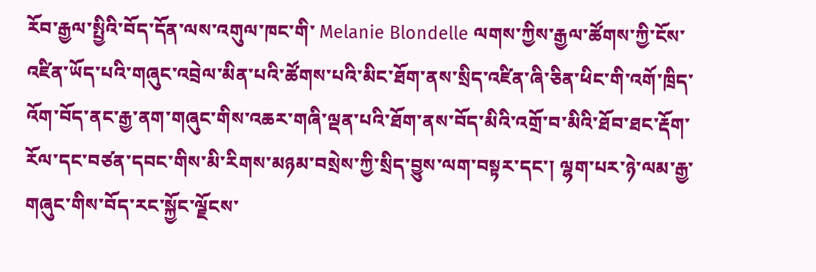རོབ་རྒྱལ་སྤྱིའི་བོད་དོན་ལས་འགུལ་ཁང་གི་ Melanie Blondelle ལགས་ཀྱིས་རྒྱལ་ཚོགས་ཀྱི་ངོས་འཛིན་ཡོད་པའི་གཞུང་འབྲེལ་མིན་པའི་ཚོགས་པའི་མིང་ཐོག་ནས་སྲིད་འཛིན་ཞི་ཅིན་ཕིང་གི་འགོ་ཁྲིད་འོག་བོད་ནང་རྒྱ་ནག་གཞུང་གིས་འཆར་གཞི་ལྡན་པའི་ཐོག་ནས་བོད་མིའི་འགྲོ་བ་མིའི་ཐོབ་ཐང་རྡོག་རོལ་དང་བཙན་དབང་གིས་མི་རིགས་མཉམ་བསྲེས་ཀྱི་སྲིད་བྱུས་ལག་བསྟར་དང་། ལྷག་པར་ཉེ་ལམ་རྒྱ་གཞུང་གིས་བོད་རང་སྐྱོང་ལྗོངས་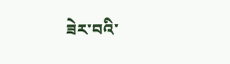ཟེར་བའི་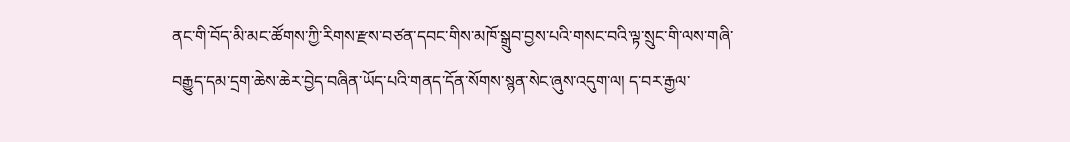ནང་གི་བོད་མི་མང་ཚོགས་ཀྱི་རིགས་རྫས་བཙན་དབང་གིས་མཁོ་སྒྲུབ་བྱས་པའི་གསང་བའི་ལྟ་སྲུང་གི་ལས་གཞི་བརྒྱུད་དམ་དྲག་ཆེས་ཆེར་བྱེད་བཞིན་ཡོད་པའི་གནད་དོན་སོགས་སྙན་སེང་ཞུས་འདུག་ལ། ད་བར་རྒྱལ་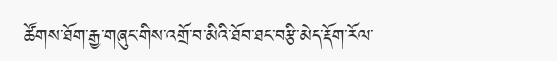ཚོགས་ཐོག་རྒྱ་གཞུང་གིས་འགྲོ་བ་མིའི་ཐོབ་ཐང་བརྩི་མེད་རྡོག་རོལ་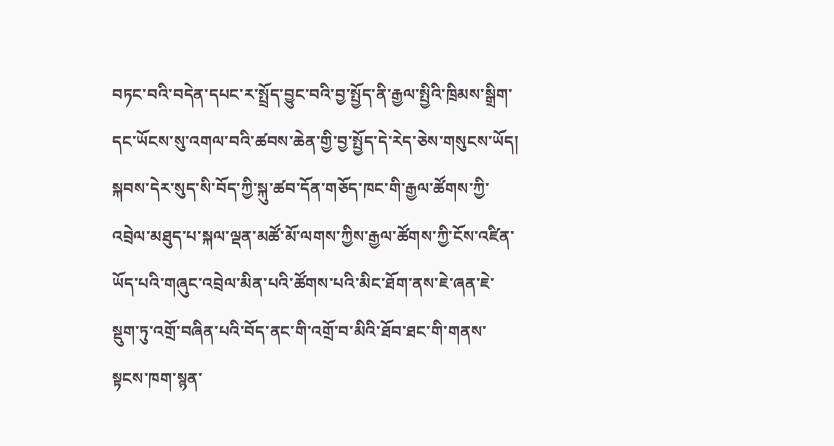བཏང་བའི་བདེན་དཔང་ར་སྤྲོད་བྱུང་བའི་བྱ་སྤྱོད་ནི་རྒྱལ་སྤྱིའི་ཁྲིམས་སྒྲིག་དང་ཡོངས་སུ་འགལ་བའི་ཚབས་ཆེན་གྱི་བྱ་སྤྱོད་དེ་རེད་ཅེས་གསུངས་ཡོད། སྐབས་དེར་སུད་སི་བོད་ཀྱི་སྐུ་ཚབ་དོན་གཅོད་ཁང་གི་རྒྱལ་ཚོགས་ཀྱི་འབྲེལ་མཐུད་པ་སྐལ་ལྡན་མཚོ་མོ་ལགས་ཀྱིས་རྒྱལ་ཚོགས་ཀྱི་ངོས་འཛིན་ཡོད་པའི་གཞུང་འབྲེལ་མིན་པའི་ཚོགས་པའི་མིང་ཐོག་ནས་ཇེ་ཞན་ཇེ་སྡུག་ཏུ་འགྲོ་བཞིན་པའི་བོད་ནང་གི་འགྲོ་བ་མིའི་ཐོབ་ཐང་གི་གནས་སྟངས་ཁག་སྙན་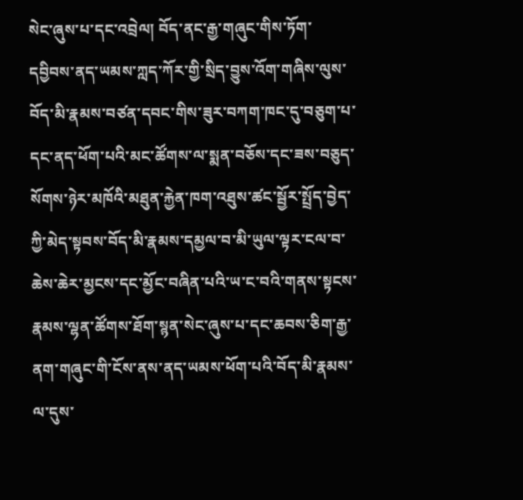སེང་ཞུས་པ་དང་འབྲེལ། བོད་ནང་རྒྱ་གཞུང་གིས་ཏོག་དབྱིབས་ནད་ཡམས་ཀླད་ཀོར་གྱི་སྲིད་བྱུས་འོག་གཞིས་ལུས་བོད་མི་རྣམས་བཙན་དབང་གིས་ཟུར་བཀག་ཁང་དུ་བཅུག་པ་དང་ནད་ཕོག་པའི་མང་ཚོགས་ལ་སྨན་བཅོས་དང་ཟས་བཅུད་སོགས་ཉེར་མཁོའི་མཐུན་རྐྱེན་ཁག་འཐུས་ཚང་སྦྱོར་སྤྲོད་བྱེད་ཀྱི་མེད་སྟབས་བོད་མི་རྣམས་དམྱལ་བ་མི་ཡུལ་ལྟར་ངལ་བ་ཆེས་ཆེར་མྱངས་དང་མྱོང་བཞིན་པའི་ཡ་ང་བའི་གནས་སྟངས་རྣམས་ལྷན་ཚོགས་ཐོག་སྙན་སེང་ཞུས་པ་དང་ཆབས་ཅིག་རྒྱ་ནག་གཞུང་གི་ངོས་ནས་ནད་ཡམས་ཕོག་པའི་བོད་མི་རྣམས་ལ་དུས་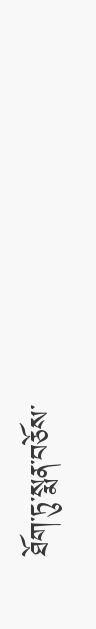ཐོག་ཏུ་སྨན་བཅོས་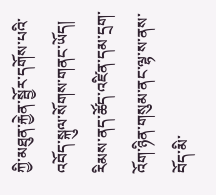ཀྱི་མཐུན་རྐྱེན་སྦྱོར་དགོས་པའི་འབོད་སྐུལ་སོགས་གནང་ཡོད།
རིམས་ནད་ཚོད་འཛིན་དམ་དྲག་འོག་ཉིན་གསུམ་ནང་ལྷ་ས་ནས་བོད་མི་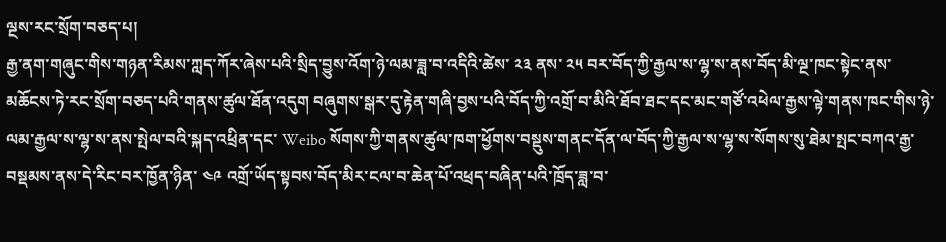ལྔས་རང་སྲོག་བཅད་པ།
རྒྱ་ནག་གཞུང་གིས་གཉན་རིམས་ཀླད་ཀོར་ཞེས་པའི་སྲིད་བྱུས་འོག་ཉེ་ལམ་ཟླ་བ་འདིའི་ཚེས་ ༢༣ ནས་ ༢༥ བར་བོད་ཀྱི་རྒྱལ་ས་ལྷ་ས་ནས་བོད་མི་ལྔ་ཁང་སྟེང་ནས་མཆོངས་ཏེ་རང་སྲོག་བཅད་པའི་གནས་ཚུལ་ཐོན་འདུག བཞུགས་སྒར་དུ་རྟེན་གཞི་བྱས་པའི་བོད་ཀྱི་འགྲོ་བ་མིའི་ཐོབ་ཐང་དང་མང་གཙོ་འཕེལ་རྒྱས་ལྟེ་གནས་ཁང་གིས་ཉེ་ལམ་རྒྱལ་ས་ལྷ་ས་ནས་སྤེལ་བའི་སྐད་འཕྲིན་དང་ Weibo སོགས་ཀྱི་གནས་ཚུལ་ཁག་ཕྱོགས་བསྡུས་གནང་དོན་ལ་བོད་ཀྱི་རྒྱལ་ས་ལྷ་ས་སོགས་སུ་ཐེམ་སྤང་བཀའ་རྒྱ་བསྡམས་ནས་དེ་རིང་བར་ཁྱོན་ཉིན་ ༤༩ འགྲོ་ཡོད་སྟབས་བོད་མིར་ངལ་བ་ཆེན་པོ་འཕྲད་བཞིན་པའི་ཁྲོད་ཟླ་བ་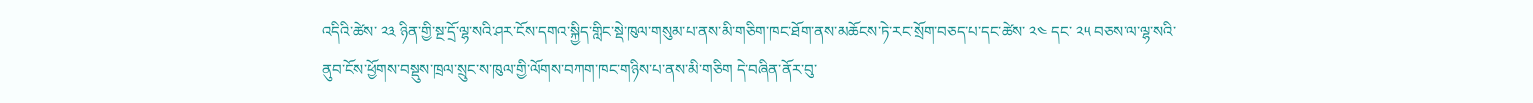འདིའི་ཚེས་ ༢༣ ཉིན་གྱི་སྔ་དྲོ་ལྷ་སའི་ཤར་ངོས་དགའ་སྐྱིད་གླིང་སྡེ་ཁུལ་གསུམ་པ་ནས་མི་གཅིག་ཁང་ཐོག་ནས་མཆོངས་ཏེ་རང་སྲོག་བཅད་པ་དང་ཚེས་ ༢༤ དང་ ༢༥ བཅས་ལ་ལྷ་སའི་ནུབ་ངོས་ཕྱོགས་བསྡུས་ཁྲལ་སྲུང་ས་ཁུལ་གྱི་ལོགས་བཀག་ཁང་གཉིས་པ་ནས་མི་གཅིག དེ་བཞིན་ནོར་བུ་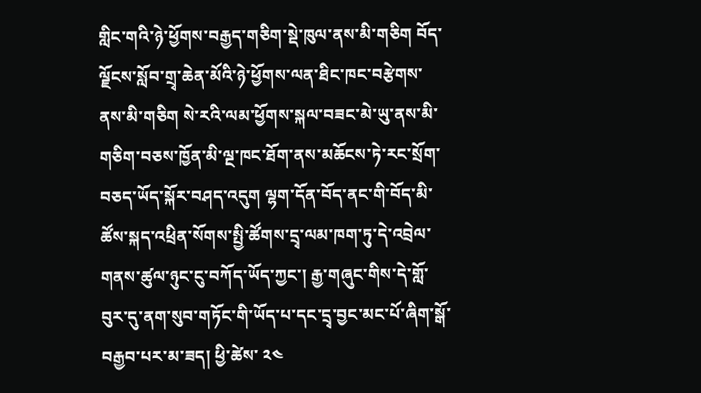གླིང་གའི་ཉེ་ཕྱོགས་བརྒྱད་གཅིག་སྡེ་ཁུལ་ནས་མི་གཅིག བོད་ལྗོངས་སློབ་གྲྭ་ཆེན་མོའི་ཉེ་ཕྱོགས་ལན་ཐིང་ཁང་བརྩེགས་ནས་མི་གཅིག སེ་རའི་ལམ་ཕྱོགས་སྐལ་བཟང་མེ་ཡུ་ནས་མི་གཅིག་བཅས་ཁྱོན་མི་ལྔ་ཁང་ཐོག་ནས་མཆོངས་ཏེ་རང་སྲོག་བཅད་ཡོད་སྐོར་བཤད་འདུག ལྷག་དོན་བོད་ནང་གི་བོད་མི་ཚོས་སྐད་འཕྲིན་སོགས་སྤྱི་ཚོགས་དྲྭ་ལམ་ཁག་ཏུ་དེ་འབྲེལ་གནས་ཚུལ་ཉུང་ངུ་བཀོད་ཡོད་ཀྱང་། རྒྱ་གཞུང་གིས་དེ་གློ་བུར་དུ་ནག་སུབ་གཏོང་གི་ཡོད་པ་དང་དྲྭ་བྱང་མང་པོ་ཞིག་སྒོ་བརྒྱབ་པར་མ་ཟད། ཕྱི་ཚེས་ ༢༤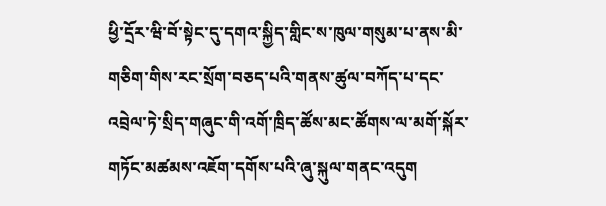ཕྱི་དྲོར་ཝི་བོ་སྟེང་དུ་དགའ་སྐྱིད་གླིང་ས་ཁུལ་གསུམ་པ་ནས་མི་གཅིག་གིས་རང་སྲོག་བཅད་པའི་གནས་ཚུལ་བཀོད་པ་དང་འབྲེལ་ཏེ་སྲིད་གཞུང་གི་འགོ་ཁྲིད་ཚོས་མང་ཚོགས་ལ་མགོ་སྐོར་གཏོང་མཚམས་འཇོག་དགོས་པའི་ཞུ་སྐུལ་གནང་འདུག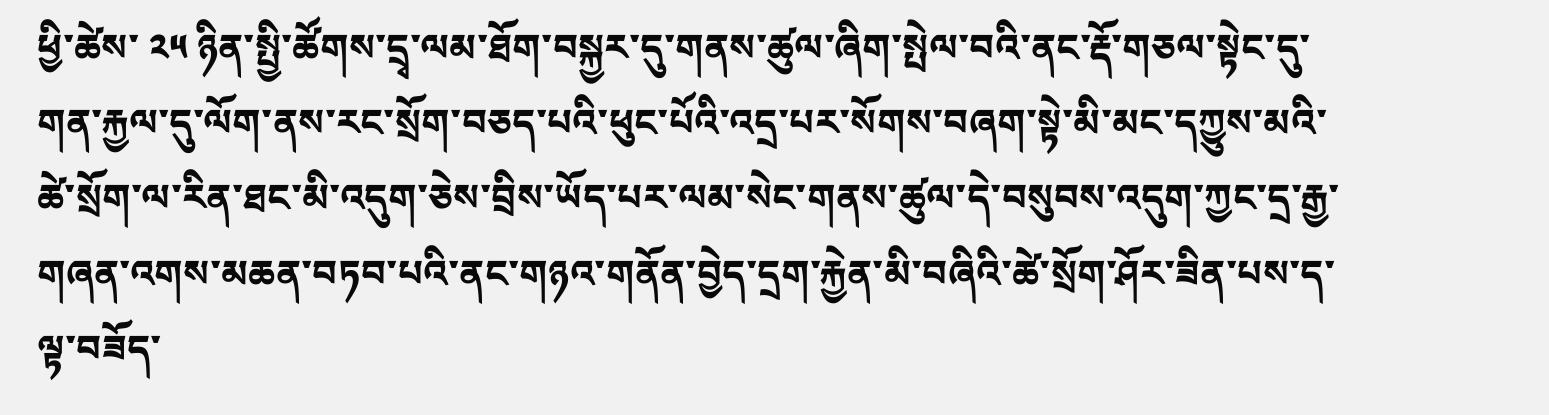ཕྱི་ཚེས་ ༢༥ ཉིན་སྤྱི་ཚོགས་དྲྭ་ལམ་ཐོག་བསྐྱར་དུ་གནས་ཚུལ་ཞིག་སྤེལ་བའི་ནང་རྡོ་གཅལ་སྟེང་དུ་གན་རྐྱལ་དུ་ལོག་ནས་རང་སྲོག་བཅད་པའི་ཕུང་པོའི་འདྲ་པར་སོགས་བཞག་སྟེ་མི་མང་དཀྱུས་མའི་ཚེ་སྲོག་ལ་རིན་ཐང་མི་འདུག་ཅེས་བྲིས་ཡོད་པར་ལམ་སེང་གནས་ཚུལ་དེ་བསུབས་འདུག་ཀྱང་དྲ་རྒྱ་གཞན་འགས་མཆན་བཏབ་པའི་ནང་གཉའ་གནོན་བྱེད་དྲག་རྐྱེན་མི་བཞིའི་ཚེ་སྲོག་ཤོར་ཟིན་པས་ད་ལྟ་བཟོད་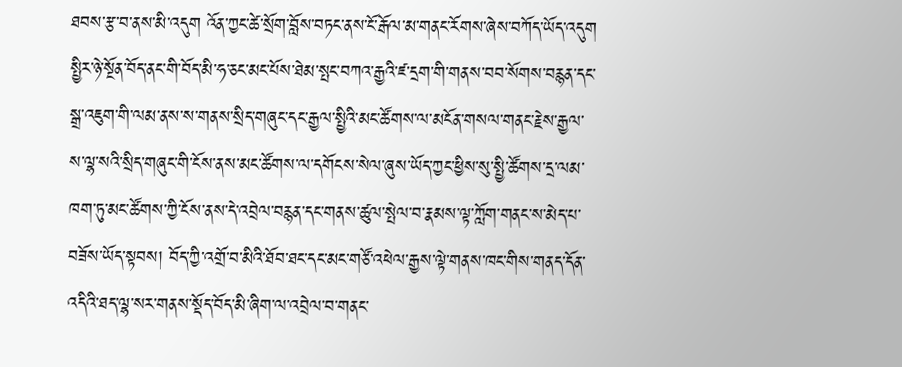ཐབས་རྩ་བ་ནས་མི་འདུག འོན་ཀྱང་ཚེ་སྲོག་བློས་བཏང་ནས་ངོ་རྒོལ་མ་གནང་རོགས་ཞེས་བཀོད་ཡོད་འདུག སྤྱིར་ཉེ་སྔོན་བོད་ནང་གི་བོད་མི་ཧ་ཅང་མང་པོས་ཐེམ་སྤང་བཀའ་རྒྱའི་ཛ་དྲག་གི་གནས་བབ་སོགས་བརྙན་དང་སྒྲ་འཇུག་གི་ལམ་ནས་ས་གནས་སྲིད་གཞུང་དང་རྒྱལ་སྤྱིའི་མང་ཚོགས་ལ་མངོན་གསལ་གནང་རྗེས་རྒྱལ་ས་ལྷ་སའི་སྲིད་གཞུང་གི་ངོས་ནས་མང་ཚོགས་ལ་དགོངས་སེལ་ཞུས་ཡོད་ཀྱང་ཕྱིས་སུ་སྤྱི་ཚོགས་དྲ་ལམ་ཁག་ཏུ་མང་ཚོགས་ཀྱི་ངོས་ནས་དེ་འབྲེལ་བརྙན་དང་གནས་ཚུལ་སྤེལ་བ་རྣམས་ལྟ་ཀློག་གནང་ས་མེད་པ་བཟོས་ཡོད་སྟབས། བོད་ཀྱི་འགྲོ་བ་མིའི་ཐོབ་ཐང་དང་མང་གཙོ་འཕེལ་རྒྱས་ལྟེ་གནས་ཁང་གིས་གནད་དོན་འདིའི་ཐད་ལྷ་སར་གནས་སྡོད་བོད་མི་ཞིག་ལ་འབྲེལ་བ་གནང་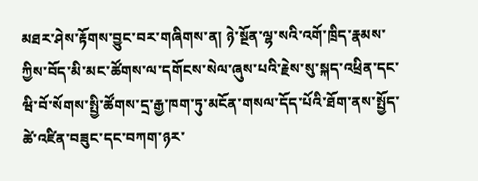མཐར་ཤེས་རྟོགས་བྱུང་བར་གཞིགས་ན། ཉེ་སྔོན་ལྷ་སའི་འགོ་ཁྲིད་རྣམས་ཀྱིས་བོད་མི་མང་ཚོགས་ལ་དགོངས་སེལ་ཞུས་པའི་རྗེས་སུ་སྐད་འཕྲིན་དང་ཝི་བོ་སོགས་སྤྱི་ཚོགས་དྲ་རྒྱ་ཁག་ཏུ་མངོན་གསལ་དོད་པོའི་ཐོག་ནས་སྤྱོད་ཚེ་འཛིན་བཟུང་དང་བཀག་ཉར་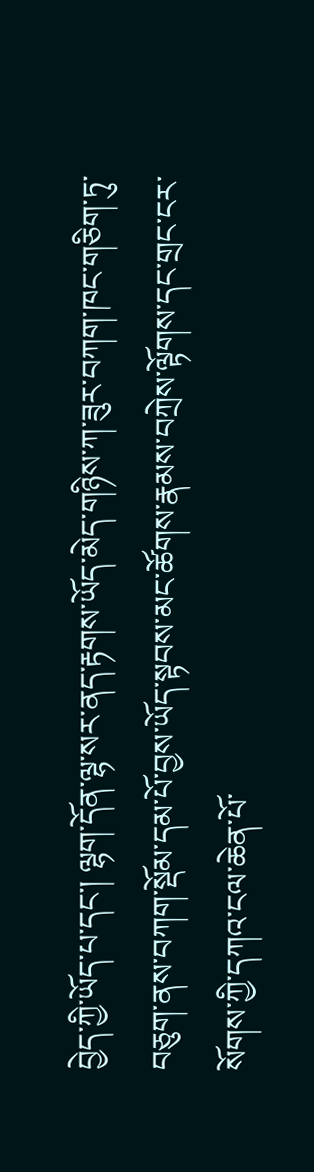བྱེད་ཀྱི་ཡོད་པ་དང་། ལྷག་དོན་ལྷ་སར་ནད་རྟགས་ཡོད་མེད་གཉིས་ཀ་ཟུར་བཀག་ཁང་གཅིག་ཏུ་བཅུག་ནས་བཀག་སྡོམ་དམ་པོ་བྱས་ཡོད་སྟབས་མང་ཚོགས་རྣམས་བཀྲེས་ལྟོགས་དང་གྲང་ངར་སོགས་ཀྱི་དཀའ་ངལ་ཆེན་པོ་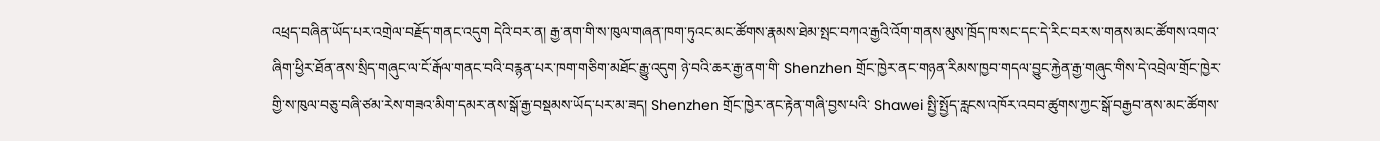འཕྲད་བཞིན་ཡོད་པར་འགྲེལ་བརྗོད་གནང་འདུག དེའི་བར་ན། རྒྱ་ནག་གི་ས་ཁུལ་གཞན་ཁག་ཏུའང་མང་ཚོགས་རྣམས་ཐེམ་སྤང་བཀའ་རྒྱའི་འོག་གནས་མུས་ཁྲོད་ཁ་སང་དང་དེ་རིང་བར་ས་གནས་མང་ཚོགས་འགའ་ཞིག་ཕྱིར་ཐོན་ནས་སྲིད་གཞུང་ལ་ངོ་རྒོལ་གནང་བའི་བརྙན་པར་ཁག་གཅིག་མཐོང་རྒྱུ་འདུག ཉེ་བའི་ཆར་རྒྱ་ནག་གི་ Shenzhen གྲོང་ཁྱེར་ནང་གཉན་རིམས་ཁྱབ་གདལ་བྱུང་རྐྱེན་རྒྱ་གཞུང་གིས་དེ་འབྲེལ་གྲོང་ཁྱེར་གྱི་ས་ཁུལ་བཅུ་བཞི་ཙམ་རེས་གཟའ་མིག་དམར་ནས་སྒོ་རྒྱ་བསྡམས་ཡོད་པར་མ་ཟད། Shenzhen གྲོང་ཁྱེར་ནང་རྟེན་གཞི་བྱས་པའི་ Shawei སྤྱི་སྤྱོད་རླངས་འཁོར་འབབ་ཚུགས་ཀྱང་སྒོ་བརྒྱབ་ནས་མང་ཚོགས་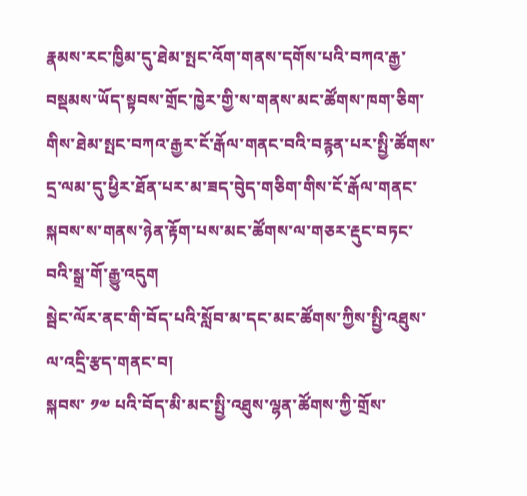རྣམས་རང་ཁྱིམ་དུ་ཐེམ་སྤང་འོག་གནས་དགོས་པའི་བཀའ་རྒྱ་བསྡམས་ཡོད་སྟབས་གྲོང་ཁྱེར་གྱི་ས་གནས་མང་ཚོགས་ཁག་ཅིག་གིས་ཐེམ་སྤང་བཀའ་རྒྱར་ངོ་རྒོལ་གནང་བའི་བརྙན་པར་སྤྱི་ཚོགས་དྲ་ལམ་དུ་ཕྱིར་ཐོན་པར་མ་ཟད་བེུད་གཅིག་གིས་ངོ་རྒོལ་གནང་སྐབས་ས་གནས་ཉེན་རྟོག་པས་མང་ཚོགས་ལ་གཅར་རྡུང་བཏང་བའི་སྒྲ་གོ་རྒྱུ་འདུག
སྦེང་ལོར་ནང་གི་བོད་པའི་སློབ་མ་དང་མང་ཚོགས་ཀྱིས་སྤྱི་འཐུས་ལ་འདྲི་རྩད་གནང་བ།
སྐབས་ ༡༧ པའི་བོད་མི་མང་སྤྱི་འཐུས་ལྷན་ཚོགས་ཀྱི་གྲོས་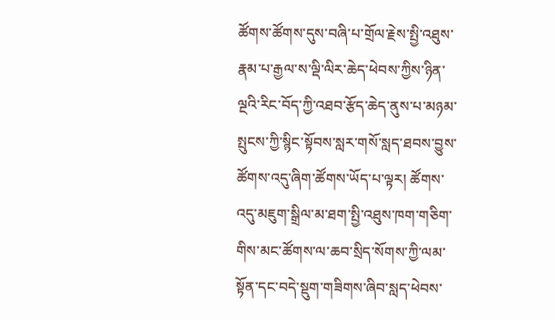ཚོགས་ཚོགས་དུས་བཞི་པ་གྲོལ་རྗེས་སྤྱི་འཐུས་རྣམ་པ་རྒྱལ་ས་ལྡི་ལིར་ཆེད་ཕེབས་ཀྱིས་ཉིན་ལྔའི་རིང་བོད་ཀྱི་འཐབ་རྩོད་ཆེད་ནུས་པ་མཉམ་སྤུངས་ཀྱི་སྙིང་སྟོབས་སླར་གསོ་སླད་ཐབས་བྱུས་ཚོགས་འདུ་ཞིག་ཚོགས་ཡོད་པ་ལྟར། ཚོགས་འདུ་མཇུག་སྒྲིལ་མ་ཐག་སྤྱི་འཐུས་ཁག་གཅིག་གིས་མང་ཚོགས་ལ་ཆབ་སྲིད་སོགས་ཀྱི་ལམ་སྟོན་དང་བདེ་སྡུག་གཟིགས་ཞིབ་སླད་ཕེབས་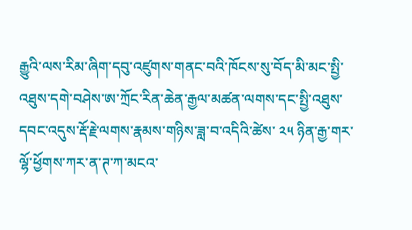རྒྱུའི་ལས་རིམ་ཞིག་དབུ་འཛུགས་གནང་བའི་ཁོངས་སུ་བོད་མི་མང་སྤྱི་འཐུས་དགེ་བཤེས་ཨ་ཀྲོང་རིན་ཆེན་རྒྱལ་མཚན་ལགས་དང་སྤྱི་འཐུས་དབང་འདུས་རྡོ་རྗེ་ལགས་རྣམས་གཉིས་ཟླ་བ་འདིའི་ཚེས་ ༢༥ ཉིན་རྒྱ་གར་ལྷོ་ཕྱོགས་ཀར་ན་ཊ་ཀ་མངའ་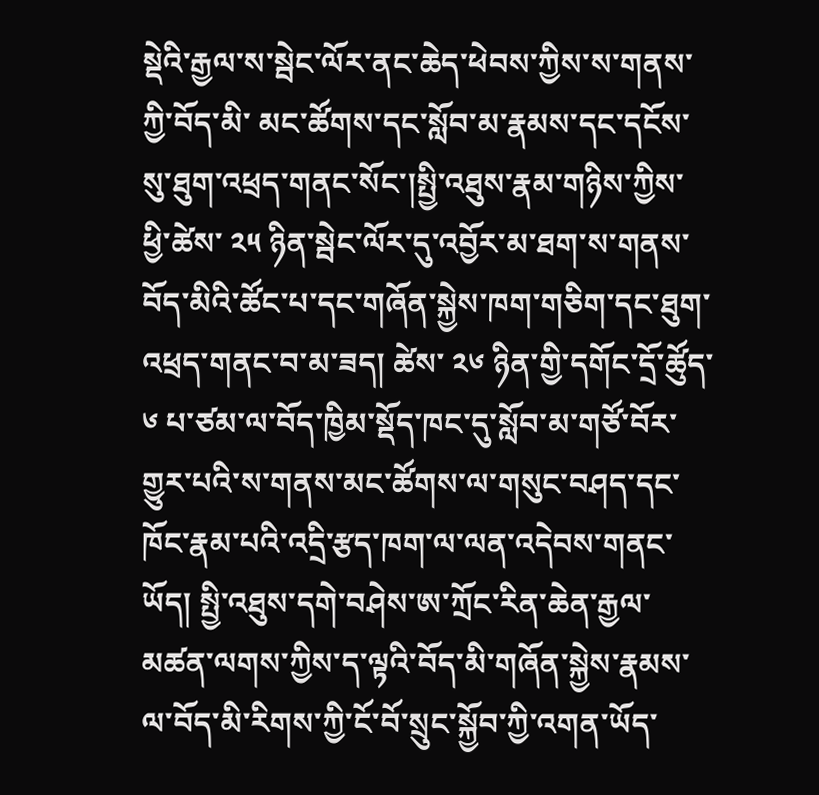སྡེའི་རྒྱལ་ས་སྦེང་ལོར་ནང་ཆེད་ཕེབས་ཀྱིས་ས་གནས་ཀྱི་བོད་མི་ མང་ཚོགས་དང་སློབ་མ་རྣམས་དང་དངོས་སུ་ཐུག་འཕྲད་གནང་སོང་།སྤྱི་འཐུས་རྣམ་གཉིས་ཀྱིས་ཕྱི་ཚེས་ ༢༥ ཉིན་སྦེང་ལོར་དུ་འབྱོར་མ་ཐག་ས་གནས་བོད་མིའི་ཚོང་པ་དང་གཞོན་སྐྱེས་ཁག་གཅིག་དང་ཐུག་འཕྲད་གནང་བ་མ་ཟད། ཚེས་ ༢༦ ཉིན་གྱི་དགོང་དྲོ་ཚོུད་ ༦ པ་ཙམ་ལ་བོད་ཁྱིམ་སྡོད་ཁང་དུ་སློབ་མ་གཙོ་བོར་གྱུར་པའི་ས་གནས་མང་ཚོགས་ལ་གསུང་བཤད་དང་ཁོང་རྣམ་པའི་འདྲི་རྩད་ཁག་ལ་ལན་འདེབས་གནང་ཡོད། སྤྱི་འཐུས་དགེ་བཤེས་ཨ་ཀྲོང་རིན་ཆེན་རྒྱལ་མཚན་ལགས་ཀྱིས་ད་ལྟའི་བོད་མི་གཞོན་སྐྱེས་རྣམས་ལ་བོད་མི་རིགས་ཀྱི་ངོ་བོ་སྲུང་སྐྱོབ་ཀྱི་འགན་ཡོད་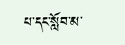པ་དང་སློབ་མ་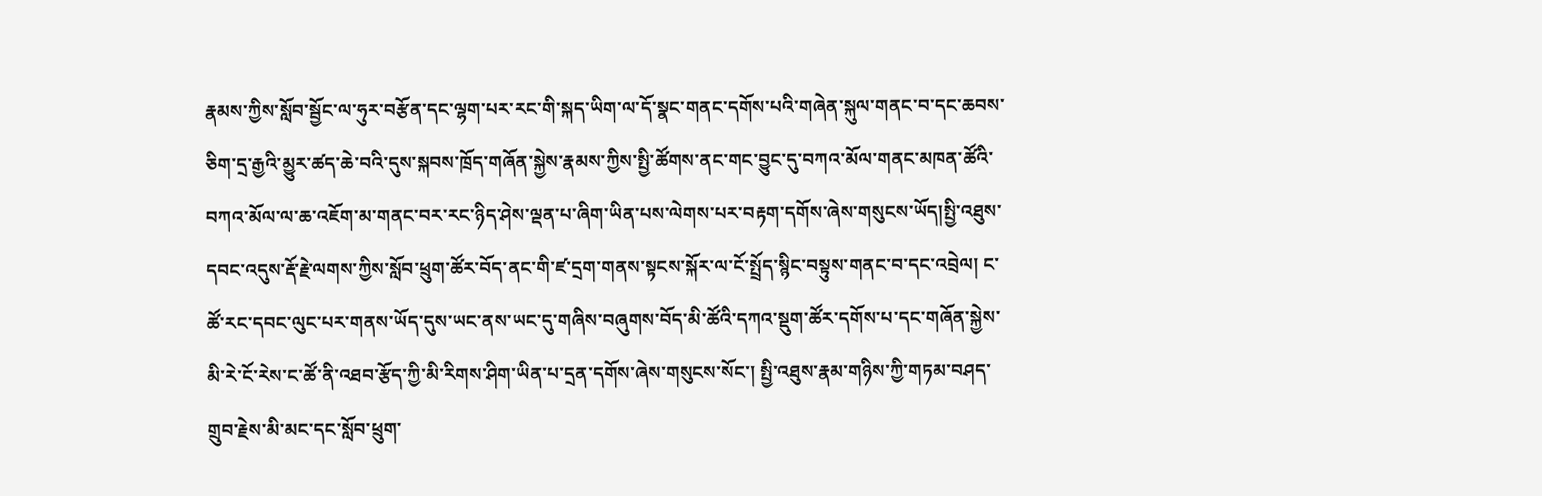རྣམས་ཀྱིས་སློབ་སྦྱོང་ལ་ཧུར་བརྩོན་དང་ལྷག་པར་རང་གི་སྐད་ཡིག་ལ་དོ་སྣང་གནང་དགོས་པའི་གཞེན་སྐུལ་གནང་བ་དང་ཆབས་ཅིག་དྲ་རྒྱའི་མྱུར་ཚད་ཆེ་བའི་དུས་སྐབས་ཁྲོད་གཞོན་སྐྱེས་རྣམས་ཀྱིས་སྤྱི་ཚོགས་ནང་གང་བྱུང་དུ་བཀའ་མོལ་གནང་མཁན་ཚོའི་བཀའ་མོལ་ལ་ཆ་འཇོག་མ་གནང་བར་རང་ཉིད་ཤེས་ལྡན་པ་ཞིག་ཡིན་པས་ལེགས་པར་བརྟག་དགོས་ཞེས་གསུངས་ཡོད།སྤྱི་འཐུས་དབང་འདུས་རྡོ་རྗེ་ལགས་ཀྱིས་སློབ་ཕྲུག་ཚོར་བོད་ནང་གི་ཛ་དྲག་གནས་སྟངས་སྐོར་ལ་ངོ་སྤྲོད་སྙིང་བསྟུས་གནང་བ་དང་འབྲེལ། ང་ཚོ་རང་དབང་ལུང་པར་གནས་ཡོད་དུས་ཡང་ནས་ཡང་དུ་གཞིས་བཞུགས་བོད་མི་ཚོའི་དཀའ་སྡུག་ཚོར་དགོས་པ་དང་གཞོན་སྐྱེས་མི་རེ་ངོ་རེས་ང་ཚོ་ནི་འཐབ་རྩོད་ཀྱི་མི་རིགས་ཤིག་ཡིན་པ་དྲན་དགོས་ཞེས་གསུངས་སོང་། སྤྱི་འཐུས་རྣམ་གཉིས་ཀྱི་གཏམ་བཤད་གྲུབ་རྗེས་མི་མང་དང་སློབ་ཕྲུག་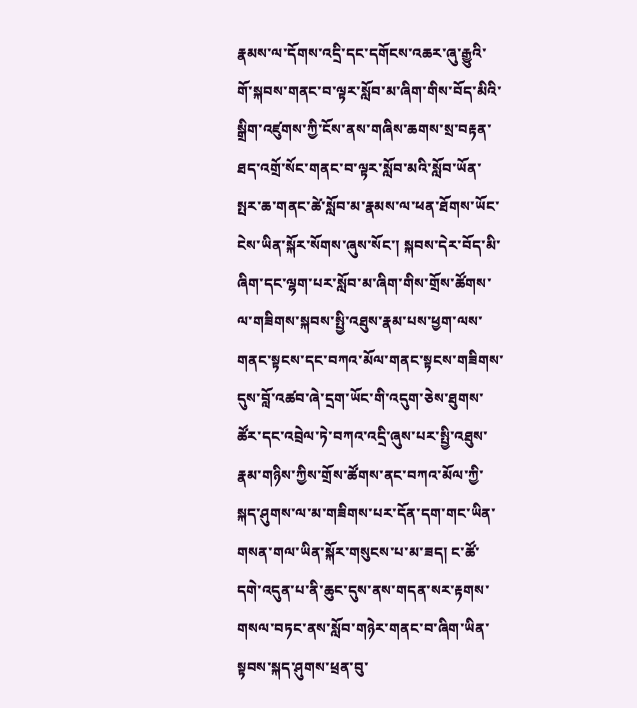རྣམས་ལ་དོགས་འདྲི་དང་དགོངས་འཆར་ཞུ་རྒྱུའི་གོ་སྐབས་གནང་བ་ལྟར་སློབ་མ་ཞིག་གིས་བོད་མིའི་སྒྲིག་འཛུགས་ཀྱི་ངོས་ནས་གཞིས་ཆགས་སྲ་བརྟན་ཐད་འགྲོ་སོང་གནང་བ་ལྟར་སློབ་མའི་སློབ་ཡོན་སྤར་ཆ་གནང་ཚེ་སློབ་མ་རྣམས་ལ་ཕན་ཐོགས་ཡོང་ངེས་ཡིན་སྐོར་སོགས་ཞུས་སོང་། སྐབས་དེར་བོད་མི་ཞིག་དང་ལྷག་པར་སློབ་མ་ཞིག་གིས་གྲོས་ཚོགས་ལ་གཟིགས་སྐབས་སྤྱི་འཐུས་རྣམ་པས་ཕྱག་ལས་གནང་སྟངས་དང་བཀའ་མོལ་གནང་སྟངས་གཟིགས་དུས་བློ་འཚབ་ཞེ་དྲག་ཡོང་གི་འདུག་ཅེས་ཐུགས་ཚོར་དང་འབྲེལ་ཏེ་བཀའ་འདྲི་ཞུས་པར་སྤྱི་འཐུས་རྣམ་གཉིས་ཀྱིས་གྲོས་ཚོགས་ནང་བཀའ་མོལ་ཀྱི་སྐད་ཤུགས་ལ་མ་གཟིགས་པར་དོན་དག་གང་ཡིན་གསན་གལ་ཡིན་སྐོར་གསུངས་པ་མ་ཟད། ང་ཚོ་དགེ་འདུན་པ་ནི་ཆུང་དུས་ནས་གདན་སར་རྟགས་གསལ་བཏང་ནས་སློབ་གཉེར་གནང་བ་ཞིག་ཡིན་སྟབས་སྐད་ཤུགས་ཕྲན་བུ་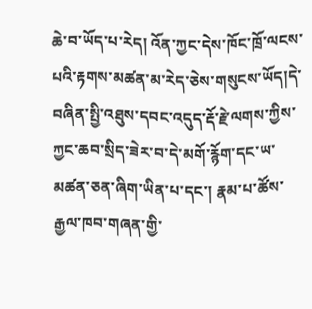ཆེ་བ་ཡོད་པ་རེད། འོན་ཀྱང་དེས་ཁོང་ཁྲོ་ལངས་པའི་རྟགས་མཚན་མ་རེད་ཅེས་གསུངས་ཡོད།དེ་བཞིན་སྤྱི་འཐུས་དབང་འདུད་རྡོ་རྗེ་ལགས་ཀྱིས་ཀྱང་ཆབ་སྲིད་ཟེར་བ་དེ་མགོ་རྙོག་དང་ཡ་མཚན་ཅན་ཞིག་ཡིན་པ་དང་། རྣམ་པ་ཚོས་རྒྱལ་ཁབ་གཞན་གྱི་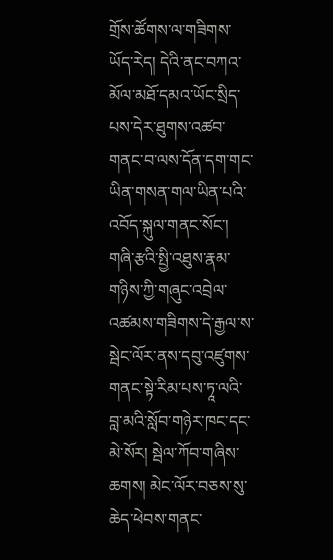གྲོས་ཚོགས་ལ་གཟིགས་ཡོད་རེད། དེའི་ནང་བཀའ་མོལ་མཐོ་དམའ་ཡོང་སྲིད་པས་དེར་ཐུགས་འཚབ་གནང་བ་ལས་དོན་དག་གང་ཡིན་གསན་གལ་ཡིན་པའི་འབོད་སྐུལ་གནང་སོང་། གཞི་རྩའི་སྤྱི་འཐུས་རྣམ་གཉིས་ཀྱི་གཞུང་འབྲེལ་འཚམས་གཟིགས་དེ་རྒྱལ་ས་སྦེང་ལོར་ནས་དབུ་འཛུགས་གནང་སྟེ་རིམ་པས་ཏཱ་ལའི་བླ་མའི་སློབ་གཉེར་ཁང་དང་མེ་སོར། སྦེལ་ཀོབ་གཞིས་ཆགས། མེང་ལོར་བཅས་སུ་ཆེད་ཕེབས་གནང་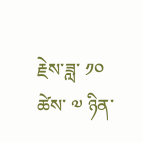རྗེས་ཟླ་ ༡༠ ཚེས་ ༧ ཉིན་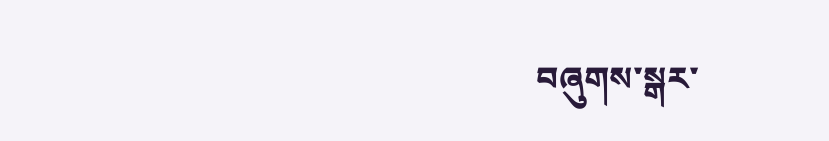བཞུགས་སྒར་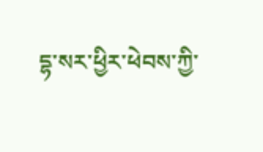དྷ་སར་ཕྱིར་ཕེབས་ཀྱི་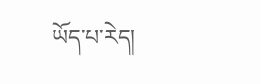ཡོད་པ་རེད།